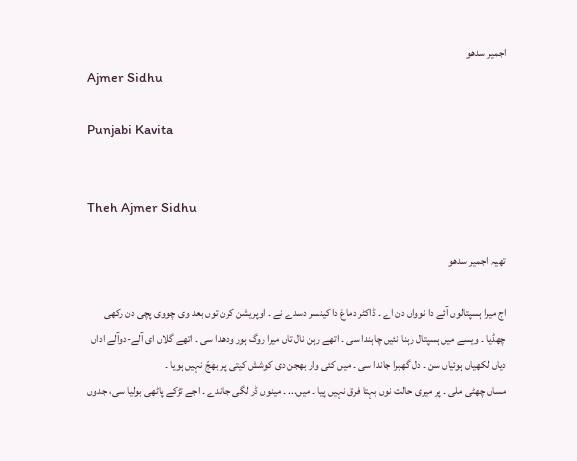اجمیر سدھو
Ajmer Sidhu

Punjabi Kavita


Theh Ajmer Sidhu

تھیہ اجمیر سدھو

اج میرا ہسپتالوں آئے دا نوواں دن اے ۔ ڈاکٹر دماغ دا کینسر دسدے نے ۔ اوپریشن کرن توں بعد وی چووی پچی دن رکھی چھڈیا ۔ ویسے میں ہسپتال رہنا نئیں چاہندا سی ۔ اتھے رہن نال تاں میرا روگ ہور ودھدا سی ۔ اتھے گلاں ای آلے-دوآلے اداں دیاں لکھیاں ہوئیاں سن ۔ دل گھبرا جاندا سی ۔ میں کئی وار بھجن دی کوشش کیتی پر بھجّ نہیں ہویا ۔
مساں چھٹی ملی ۔ پر میری حالت نوں بہتا فرق نہیں پیا ۔ میں... ۔ مینوں ڈر لگی جاندے ۔ اجے تڑکے پاٹھی بولیا سی، جدوں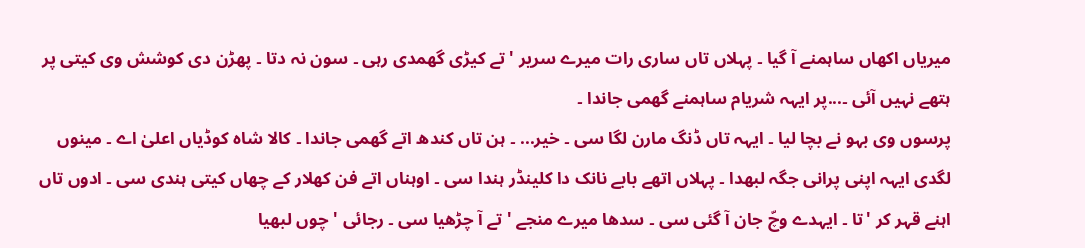میریاں اکھاں ساہمنے آ گیا ۔ پہلاں تاں ساری رات میرے سریر 'تے کیڑی گھمدی رہی ۔ سون نہ دتا ۔ پھڑن دی کوشش وی کیتی پر ہتھے نہیں آئی ۔...پر ایہہ شریام ساہمنے گھمی جاندا ۔
پرسوں وی بہو نے بچا لیا ۔ ایہہ تاں ڈنگ مارن لگا سی ۔ خیر... ۔ ہن تاں کندھ اتے گھمی جاندا ۔ کالا شاہ کوڈیاں اعلیٰ اے ۔ مینوں لگدی ایہہ اپنی پرانی جگہ لبھدا ۔ پہلاں اتھے بابے نانک دا کلینڈر ہندا سی ۔ اوہناں اتے فن کھلار کے چھاں کیتی ہندی سی ۔ ادوں تاں اہنے قہر کر 'تا ۔ ایہدے وچّ جان آ گئی سی ۔ سدھا میرے منجے 'تے آ چڑھیا سی ۔ رجائی 'چوں لبھیا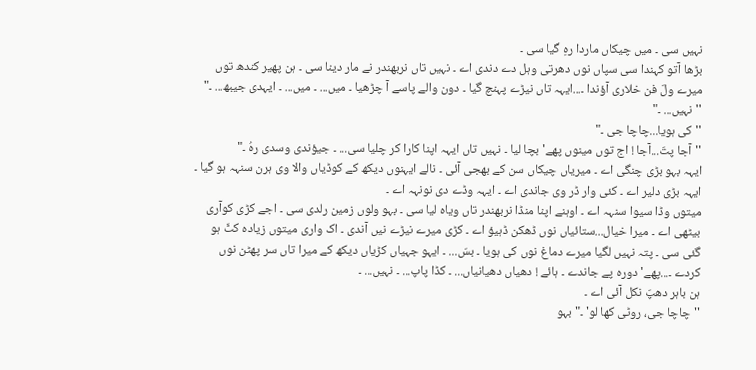نہیں سی ۔ میں چیکاں ماردا رہِ گیا سی ۔
بڑھا آتو کہندا سی سپاں نوں دھرتی وہل دے دندی اے ۔ نہیں تاں نربھندر نے مار دینا سی ۔ ہن پھیر کندھ توں میرے ولّ فن خلاری آؤندا ۔...ایہہ تاں نیڑے پہنچ گیا ۔ دون والے پاسے آ چڑھیا ۔ میں... ۔ میں... ۔ ایہدی جیبھ... ۔"
''نہیں... ۔"
''کی ہویا...چاچا جی ۔"
''آجا پتّ...آجا ! اج توں مینوں پھے' بچا لیا ۔ نہیں تاں ایہہ اپنا کارا کر چلیا سی... ۔ جیؤندی وسدی رہُ ۔"
ایہہ بہو بڑی چنگی اے ۔ میریاں چیکاں سن کے بھجی آئی ۔ نالے ایہنوں دیکھ کے کوڈیاں والا وی ہرن سنہہ ہو گیا ۔ ایہہ بڑی دلیر اے ۔ کئی وار ڈر وی جاندی اے ۔ ایہہ وڈے دی نونہہ اے ۔
میتوں وڈا سیوا سنہہ اے ۔ اوہنے اپنا منڈا نربھندر تاں ویاہ لیا سی ۔ بہو ولوں زمین رلدی سی ۔ اجے کڑی کوآری بیٹھی اے ۔ میرا خیال...ستائیاں نوں ڈھکن ڈہیؤ اے ۔ کڑی میرے نیڑے نیں آندی ۔ اک واری میتوں زیادہ کٹّ ہو گئی سی ۔ پتہ نہیں لگیا میرے دماغ نوں کی ہویا ۔ بسّ... ۔ ایہو جہیاں کڑیاں دیکھ کے میرا تاں سر پھٹن نوں کردے ۔...پھے' دورہ پے جاندے ۔ ہائے ! دھیاں دھیانیاں... ۔ کڈا پاپ... ۔ نہیں... ۔
ہن باہر دھپّ نکل آئی اے ۔
''چاچا جی، روٹی کھا لو' ۔" بہو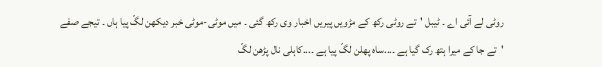روٹی لے آئی اے ۔ ٹیبل 'تے روٹی رکھ کے مڑویں پیریں اخبار وی رکھ گئی ۔ میں موٹی-موٹی خبر دیکھن لگّ پیا ہاں ۔ تیجے صفے 'تے جا کے میرا ہتھ رک گیا ہے ۔...ساہ پھلن لگّ پیا ہے ۔...کاہلی نال پڑھن لگّ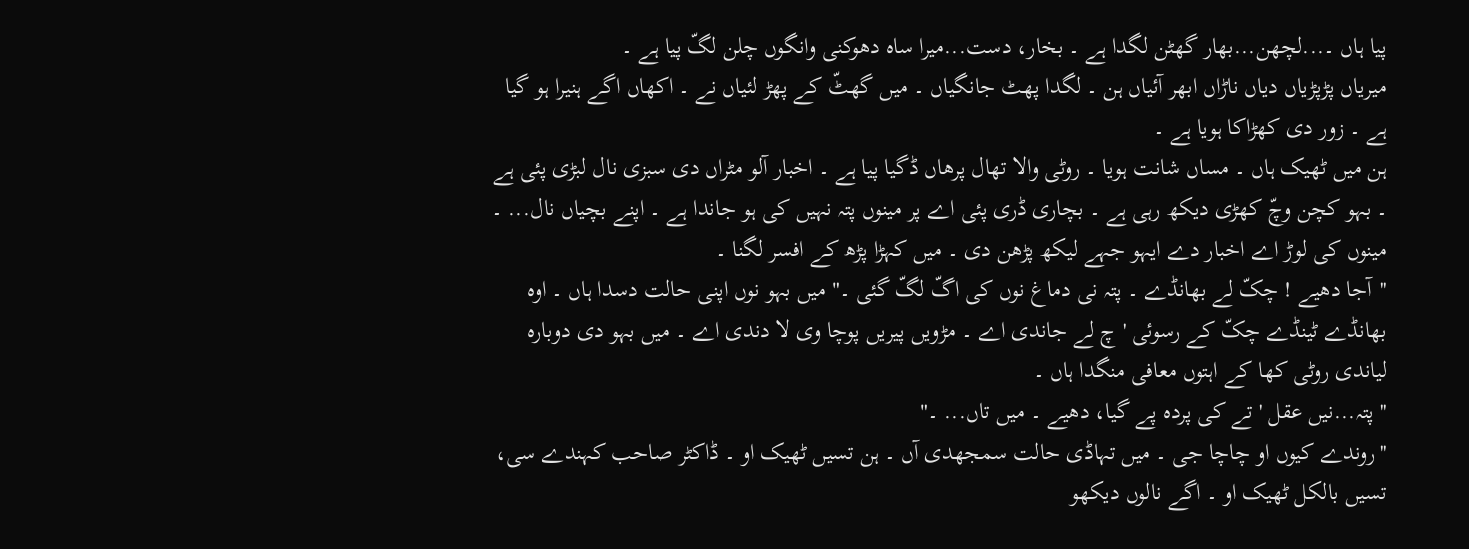پیا ہاں ۔...لچھن...بھار گھٹن لگدا ہے ۔ بخار، دست...میرا ساہ دھوکنی وانگوں چلن لگّ پیا ہے ۔
میریاں پڑپڑیاں دیاں ناڑاں ابھر آئیاں ہن ۔ لگدا پھٹ جانگیاں ۔ میں گھٹّ کے پھڑ لئیاں نے ۔ اکھاں اگے ہنیرا ہو گیا ہے ۔ زور دی کھڑاکا ہویا ہے ۔
ہن میں ٹھیک ہاں ۔ مساں شانت ہویا ۔ روٹی والا تھال پرھاں ڈگیا پیا ہے ۔ اخبار آلو مٹراں دی سبزی نال لبڑی پئی ہے ۔ بہو کچن وچّ کھڑی دیکھ رہی ہے ۔ بچاری ڈری پئی اے پر مینوں پتہ نہیں کی ہو جاندا ہے ۔ اپنے بچیاں نال... ۔ مینوں کی لوڑ اے اخبار دے ایہو جہے لیکھ پڑھن دی ۔ میں کہڑا پڑھ کے افسر لگنا ۔
''آجا دھیے ! چکّ لے بھانڈے ۔ پتہ نی دماغ نوں کی اگّ لگّ گئی ۔" میں بہو نوں اپنی حالت دسدا ہاں ۔ اوہ بھانڈے ٹینڈے چکّ کے رسوئی 'چ لے جاندی اے ۔ مڑویں پیریں پوچا وی لا دندی اے ۔ میں بہو دی دوبارہ لیاندی روٹی کھا کے اہتوں معافی منگدا ہاں ۔
''پتہ...نیں عقل 'تے کی پردہ پے گیا، دھیے ۔ میں تاں... ۔"
''روندے کیوں او چاچا جی ۔ میں تہاڈی حالت سمجھدی آں ۔ ہن تسیں ٹھیک او ۔ ڈاکٹر صاحب کہندے سی، تسیں بالکل ٹھیک او ۔ اگے نالوں دیکھو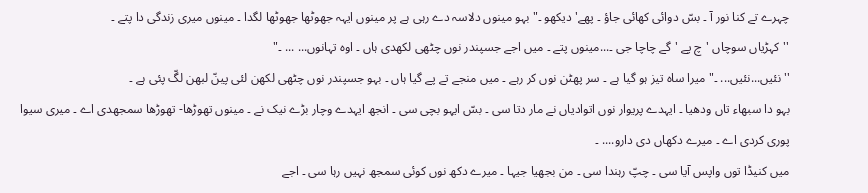چہرے تے کنا نور آ ۔ بسّ دوائی کھائی جاؤ ۔ پھے' دیکھو ۔" بہو مینوں دلاسہ دے رہی ہے پر مینوں ایہہ جھوٹھا جھوٹھا لگدا ۔ مینوں میری زندگی دا پتے ۔
''کہڑیاں سوچاں 'چ پے 'گے چاچا جی ۔...مینوں پتے ۔ میں اجے جسپندر نوں چٹھی لکھدی ہاں ۔ اوہ تہانوں... ... ۔"
''نئیں...نئیں... ۔" میرا ساہ تیز ہو گیا ہے ۔ سر پھٹن نوں کر رہے ۔ میں منجے تے پے گیا ہاں ۔ بہو جسپندر نوں چٹھی لکھن لئی پینّ لبھن لگّ پئی ہے ۔
بہو دا سبھاء تاں ودھیا ۔ ایہدے پریوار نوں اتوادیاں نے مار دتا سی ۔ بسّ ایہو بچی سی ۔ انجھ ایہدے وچار بڑے نیک نے ۔ مینوں تھوڑھا- تھوڑھا سمجھدی اے ۔ میری سیوا پوری کردی اے ۔ میرے دکھاں دی دارو.... ۔
میں کنیڈا توں واپس آیا سی ۔ چپّ رہندا سی ۔ من بجھیا جیہا ۔ میرے دکھ نوں کوئی سمجھ نہیں رہا سی ۔ اجے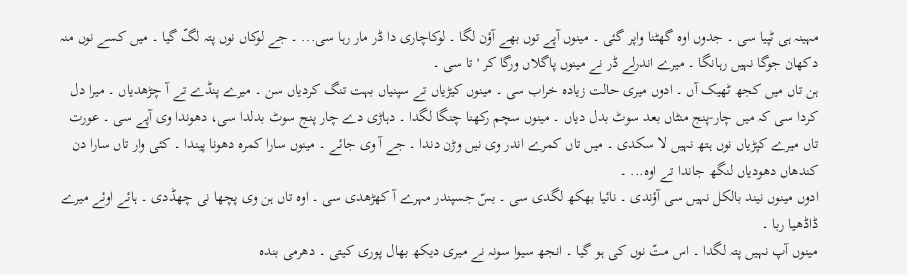مہینہ ہی ٹپیا سی ۔ جدوں اوہ گھٹنا واپر گئی ۔ مینوں آپے توں بھے آؤن لگا ۔ لوکاچاری دا ڈر مار رہا سی... ۔ جے لوکاں نوں پتہ لگّ گیا ۔ میں کسے نوں منہ دکھان جوگا نہیں رہانگا ۔ میرے اندرلے ڈر نے مینوں پاگلاں ورگا کر 'تا سی ۔
ہن تاں میں کجھ ٹھیک آں ۔ ادوں میری حالت زیادہ خراب سی ۔ مینوں کیڑیاں تے سپنیاں بہت تنگ کردیاں سن ۔ میرے پنڈے تے آ چڑھدیاں ۔ میرا دل کردا سی کہ میں چار-پنج منٹاں بعد سوٹ بدل دیاں ۔ مینوں سچم رکھنا چنگا لگدا ۔ دہاڑی دے چار پنج سوٹ بدلدا سی، دھوندا وی آپے سی ۔ عورت تاں میرے کپڑیاں نوں ہتھ نہیں لا سکدی ۔ میں تاں کمرے اندر وی نیں وڑن دندا ۔ جے آ وی جائے ۔ مینوں سارا کمرہ دھونا پیندا ۔ کئی وار تاں سارا دن کندھاں دھودیاں لنگھ جاندا تے اوہ... ۔
ادوں مینوں نیند بالکل نہیں سی آؤندی ۔ نائیا بھکھ لگدی سی ۔ بسّ جسپندر مہرے آ کھڑھدی سی ۔ اوہ تاں ہن وی پچھا نی چھڈدی ۔ ہائے اوئے میرے ڈاڈھیا ربا ۔
مینوں آپ نہیں پتہ لگدا ۔ اس متّ نوں کی ہو گیا ۔ انجھ سیوا سونہ نے میری دیکھ بھال پوری کیتی ۔ دھرمی بندہ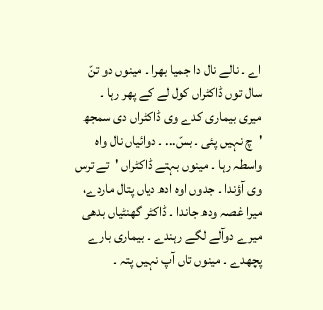اے ۔ نالے نال دا جمیا بھرا ۔ مینوں دو تنّ سال توں ڈاکٹراں کول لے کے پھر رہا ۔
میری بیماری کدے وی ڈاکٹراں دی سمجھ 'چ نہیں پئی ۔ بسّ... ۔ دوائیاں نال واہ واسطہ رہا ۔ مینوں بہتے ڈاکٹراں 'تے ترس وی آؤندا ۔ جدوں اوہ ادھ دیاں پتال ماردے، میرا غصہ ودھ جاندا ۔ ڈاکٹر گھنٹیاں بدھی میرے دوآلے لگے رہندے ۔ بیماری بارے پچھدے ۔ مینوں تاں آپ نہیں پتہ ۔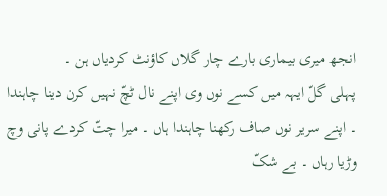انجھ میری بیماری بارے چار گلاں کاؤنٹ کردیاں ہن ۔
پہلی گلّ ایہہ میں کسے نوں وی اپنے نال ٹچّ نہیں کرن دینا چاہندا ۔ اپنے سریر نوں صاف رکھنا چاہندا ہاں ۔ میرا چتّ کردے پانی وچ وڑیا رہاں ۔ بے شکّ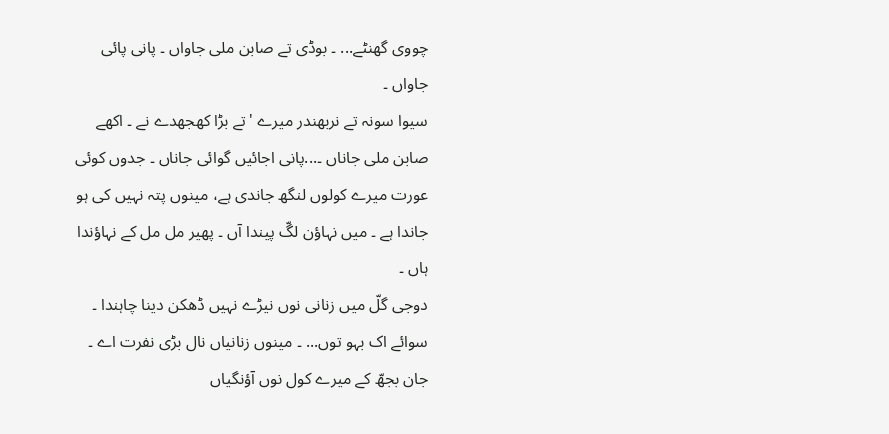چووی گھنٹے... ۔ بوڈی تے صابن ملی جاواں ۔ پانی پائی جاواں ۔
سیوا سونہ تے نربھندر میرے 'تے بڑا کھجھدے نے ۔ اکھے صابن ملی جاناں ۔...پانی اجائیں گوائی جاناں ۔ جدوں کوئی عورت میرے کولوں لنگھ جاندی ہے، مینوں پتہ نہیں کی ہو جاندا ہے ۔ میں نہاؤن لگّ پیندا آں ۔ پھیر مل مل کے نہاؤندا ہاں ۔
دوجی گلّ میں زنانی نوں نیڑے نہیں ڈھکن دینا چاہندا ۔ سوائے اک بہو توں... ۔ مینوں زنانیاں نال بڑی نفرت اے ۔ جان بجھّ کے میرے کول نوں آؤنگیاں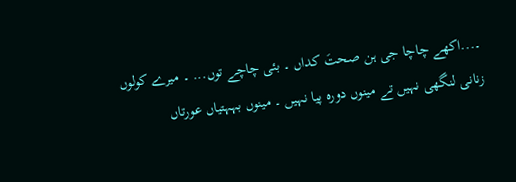۔...اکھے چاچا جی ہن صحتَ کداں ۔ بئی چاچے توں... ۔ میرے کولوں زنانی لنگھی نہیں تے مینوں دورہ پیا نہیں ۔ مینوں بہہتیاں عورتاں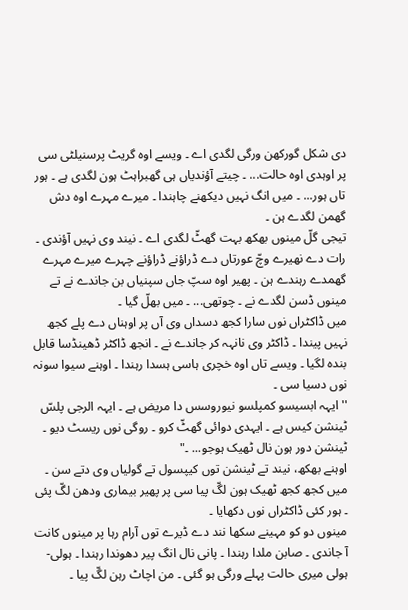دی شکل گورکھن ورگی لگدی اے ۔ ویسے اوہ گریٹ پرسنیلٹی سی پر اوہدی اوہ حالت... ۔ چیتے آؤندیاں ہی گھبراہٹ ہون لگدی ہے ۔ ہور تاں ہور... ۔ میں انگ نہیں دیکھنے چاہندا ۔ میرے مہرے اوہ دش گھمن لگدے ہن ۔
تیجی گلّ مینوں بھکھ بہت گھٹّ لگدی اے ۔ نیند وی نہیں آؤندی ۔ رات دے نھیرے وچّ عورتاں دے ڈراؤنے ڈراؤنے چہرے میرے مہرے گھمدے رہندے ہن ۔ پھیر اوہ سپّ جاں سپنیاں بن جاندے نے تے مینوں ڈسن لگدے نے ۔ چوتھی... ۔ میں بھلّ گیا ۔
میں ڈاکٹراں نوں سارا کجھ دسداں وی آں پر اوہناں دے پلے کجھ نہیں پیندا ۔ ڈاکٹر وی نانہہ کر جاندے نے ۔ انجھ ڈاکٹر ڈھینڈسا قابل بندہ لگیا ۔ ویسے تاں اوہ خچری ہاسی ہسدا رہندا ۔ اوہنے سیوا سونہ نوں دسیا سی ۔
''ایہہ ابسیسو کمپلسو نیوروسس دا مریض ہے ۔ ایہہ الرجی پلسّ ٹینشن کیس ہے ۔ ایہدی دوائی گھٹّ کرو ۔ روگی نوں ریسٹ دیو ۔ ٹینشن دور ہون نال ٹھیک ہوجو... ۔"
اوہنے بھکھ، نیند تے ٹینشن توں کیپسول تے گولیاں وی دتے سن ۔ میں کجھ کجھ ٹھیک ہون لگّ پیا سی پر پھیر بیماری ودھن لگّ پئی ۔ ہور کئی ڈاکٹراں نوں دکھایا ۔
مینوں دو کو مہینے سکھا نند دے ڈیرے توں آرام رہا پر مینوں کانت آ جاندی ۔ صابن ملدا رہندا ۔ پانی نال انگ پیر دھوندا رہندا ۔ ہولی- ہولی میری حالت پہلے ورگی ہو گئی ۔ من اچاٹ رہن لگّ پیا ۔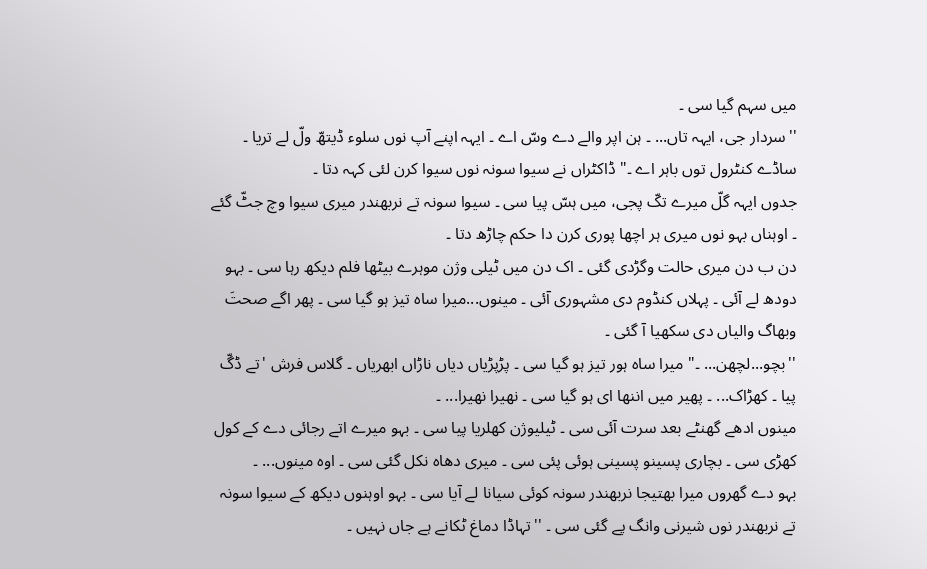میں سہم گیا سی ۔
''سردار جی، ایہہ تاں... ۔ ہن اپر والے دے وسّ اے ۔ ایہہ اپنے آپ نوں سلوء ڈیتھّ ولّ لے تریا ۔ ساڈے کنٹرول توں باہر اے ۔" ڈاکٹراں نے سیوا سونہ نوں سیوا کرن لئی کہہ دتا ۔
جدوں ایہہ گلّ میرے تکّ پجی، میں ہسّ پیا سی ۔ سیوا سونہ تے نربھندر میری سیوا وچ جٹّ گئے ۔ اوہناں بہو نوں میری ہر اچھا پوری کرن دا حکم چاڑھ دتا ۔
دن ب دن میری حالت وگڑدی گئی ۔ اک دن میں ٹیلی وژن موہرے بیٹھا فلم دیکھ رہا سی ۔ بہو دودھ لے آئی ۔ پہلاں کنڈوم دی مشہوری آئی ۔ مینوں...میرا ساہ تیز ہو گیا سی ۔ پھر اگے صحتَ وبھاگ والیاں دی سکھیا آ گئی ۔
''بچو...لچھن... ۔" میرا ساہ ہور تیز ہو گیا سی ۔ پڑپڑیاں دیاں ناڑاں ابھریاں ۔ گلاس فرش 'تے ڈگّ پیا ۔ کھڑاک... ۔ پھیر میں اننھا ای ہو گیا سی ۔ نھیرا نھیرا... ۔
مینوں ادھے گھنٹے بعد سرت آئی سی ۔ ٹیلیوژن کھلریا پیا سی ۔ بہو میرے اتے رجائی دے کے کول کھڑی سی ۔ بچاری پسینو پسینی ہوئی پئی سی ۔ میری دھاہ نکل گئی سی ۔ اوہ مینوں... ۔
بہو دے گھروں میرا بھتیجا نربھندر سونہ کوئی سیانا لے آیا سی ۔ بہو اوہنوں دیکھ کے سیوا سونہ تے نربھندر نوں شیرنی وانگ پے گئی سی ۔ ''تہاڈا دماغ ٹکانے ہے جاں نہیں ۔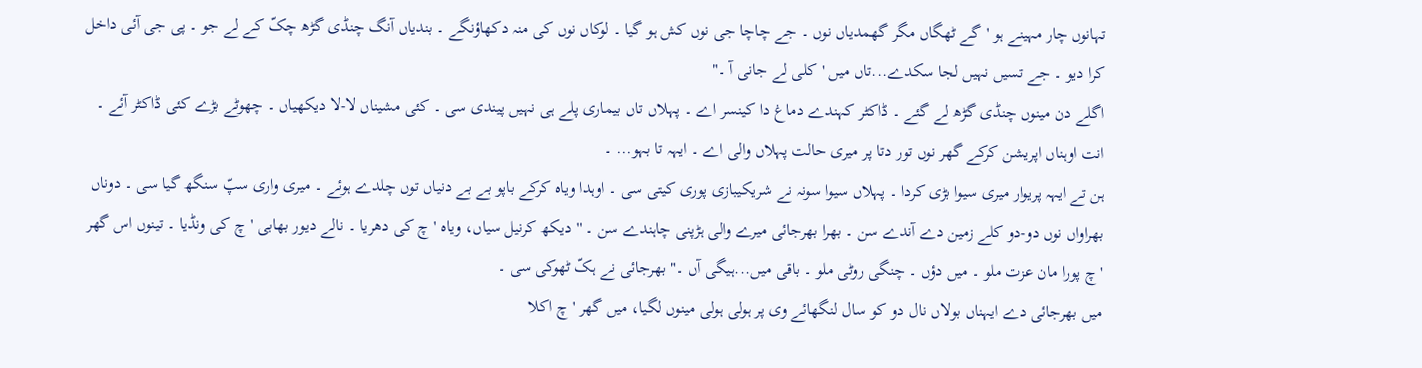تہانوں چار مہینے ہو 'گے ٹھگاں مگر گھمدیاں نوں ۔ جے چاچا جی نوں کش ہو گیا ۔ لوکاں نوں کی منہ دکھاؤنگے ۔ بندیاں آنگ چنڈی گڑھ چکّ کے لے جو ۔ پی جی آئی داخل کرا دیو ۔ جے تسیں نہیں لجا سکدے...تاں میں 'کلی لے جانی آ ۔"
اگلے دن مینوں چنڈی گڑھ لے گئے ۔ ڈاکٹر کہندے دماغ دا کینسر اے ۔ پہلاں تاں بیماری پلے ہی نہیں پیندی سی ۔ کئی مشیناں لا-لا دیکھیاں ۔ چھوٹے بڑے کئی ڈاکٹر آئے ۔ انت اوہناں اپریشن کرکے گھر نوں تور دتا پر میری حالت پہلاں والی اے ۔ ایہہ تا بہو... ۔
ہن تے ایہہ پریوار میری سیوا بڑی کردا ۔ پہلاں سیوا سونہ نے شریکیبازی پوری کیتی سی ۔ اوہدا ویاہ کرکے باپو بے بے دنیاں توں چلدے ہوئے ۔ میری واری سپّ سنگھ گیا سی ۔ دوناں بھراواں نوں دو-دو کلے زمین دے آندے سن ۔ بھرا بھرجائی میرے والی ہڑپنی چاہندے سن ۔ ''دیکھ کرنیل سیاں، ویاہ 'چ کی دھریا ۔ نالے دیور بھابی 'چ کی ونڈیا ۔ تینوں اس گھر 'چ پورا مان عزت ملو ۔ میں دؤں ۔ چنگی روٹی ملو ۔ باقی میں...ہیگی آں ۔" بھرجائی نے ہکّ ٹھوکی سی ۔
میں بھرجائی دے ایہناں بولاں نال دو کو سال لنگھائے وی پر ہولی ہولی مینوں لگیا، میں گھر 'چ اکلا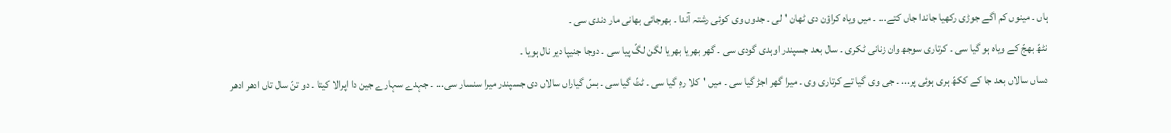ہاں ۔ مینوں کم اگے جوڑی رکھیا جاندا جاں کتے... ۔ میں ویاہ کراؤن دی ٹھان 'لی ۔ جدوں وی کوئی رشتہ آندا ۔ بھرجائی بھانی مار دندی سی ۔
نٹھّ بھجّ کے ویاہ ہو گیا سی ۔ کرتاری سوجھ وان زنانی ٹکری ۔ سال بعد جسپندر اوہدی گودی سی ۔ گھر بھریا بھریا لگن لگّ پیا سی ۔ دوجا جنیپا دیر نال ہویا ۔
دساں سالاں بعد جا کے ککھّ ہری ہوئی پر... ۔ جی وی گیا تے کرتاری وی ۔ میرا گھر اجڑ گیا سی ۔ میں 'کلا رہِ گیا سی ۔ ٹٹّ گیا سی ۔ بسّ گیاراں سالاں دی جسپندر میرا سنسار سی... ۔ جہدے سہارے جین دا اپرالا کیتا ۔ دو تنّ سال تاں ادھر ادھر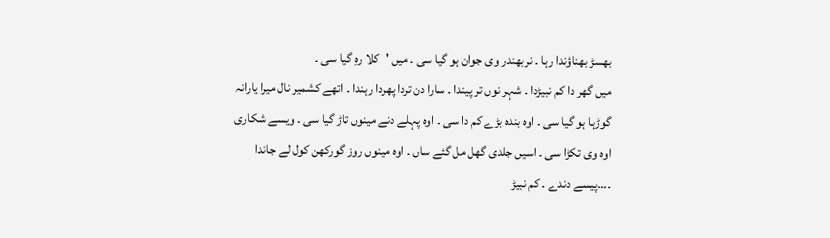بھسڑ بھناؤندا رہا ۔ نربھندر وی جوان ہو گیا سی ۔ میں 'کلا رہِ گیا سی ۔
میں گھر دا کم نبیڑدا ۔ شہر نوں تر پیندا ۔ سارا دن تردا پھردا رہندا ۔ اتھے کشمیر نال میرا یارانہ گوڑہا ہو گیا سی ۔ اوہ بندہ بڑے کم دا سی ۔ اوہ پہلے دنے مینوں تاڑ گیا سی ۔ ویسے شکاری اوہ وی تکڑا سی ۔ اسیں جلدی گھل مل گئے ساں ۔ اوہ مینوں روز گورکھن کول لے جاندا ۔...پیسے دندے ۔ کم نبیڑ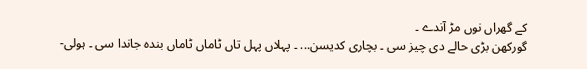کے گھراں نوں مڑ آندے ۔
گورکھن بڑی حالے دی چیز سی ۔ بچاری کدیسن... ۔ پہلاں پہل تاں ٹاماں ٹاماں بندہ جاندا سی ۔ ہولی-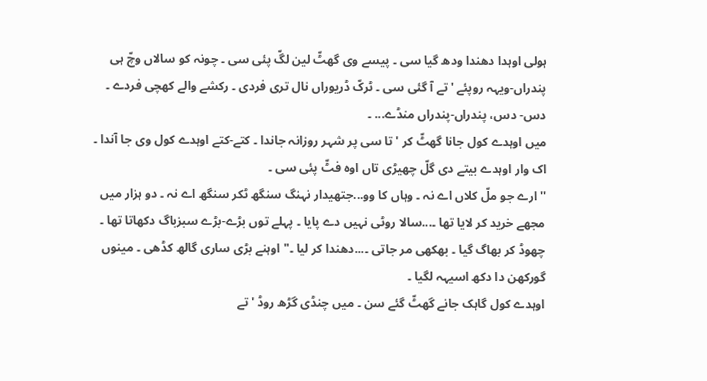ہولی اوہدا دھندا ودھ گیا سی ۔ پیسے وی گھٹّ لین لگّ پئی سی ۔ چونہ کو سالاں وچّ ہی پندراں-ویہہ روپئے 'تے آ گئی سی ۔ ٹرکّ ڈریوراں نال تری فردی ۔ رکشے والے کھچی فردے ۔ دس- دس، پندراں-پندراں منڈے... ۔
میں اوہدے کول جانا گھٹّ کر 'تا سی پر شہر روزانہ جاندا ۔ کتے-کتے اوہدے کول وی جا آندا ۔ اک وار اوہدے بیتے دی گلّ چھیڑی تاں اوہ فٹّ پئی سی ۔
''ارے جو ملّ کلاں اے نہ ۔ وہاں کا وو...جتھیدار نہنگ سنگھ ٹکر سنگھ اے نہ ۔ دو ہزار میں مجھے خرید کر لایا تھا ۔...سالا روٹی نہیں دے پایا ۔ پہلے توں بڑے-بڑے سبزباگ دکھاتا تھا ۔ چھوڈ کر بھاگ گیا ۔ بھکھی مر جاتی ۔...دھندا کر لیا ۔" اوہنے بڑی ساری گالھ کڈھی ۔ مینوں گورکھن دا دکھ اسیہہ لگیا ۔
اوہدے کول گاہک جانے گھٹّ گئے سن ۔ میں چنڈی گڑھ روڈ 'تے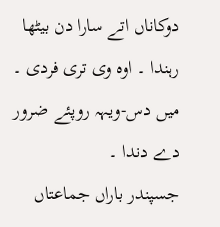دوکاناں اتے سارا دن بیٹھا رہندا ۔ اوہ وی تری فردی ۔ میں دس-ویہہ روپئے ضرور دے دندا ۔
جسپندر باراں جماعتاں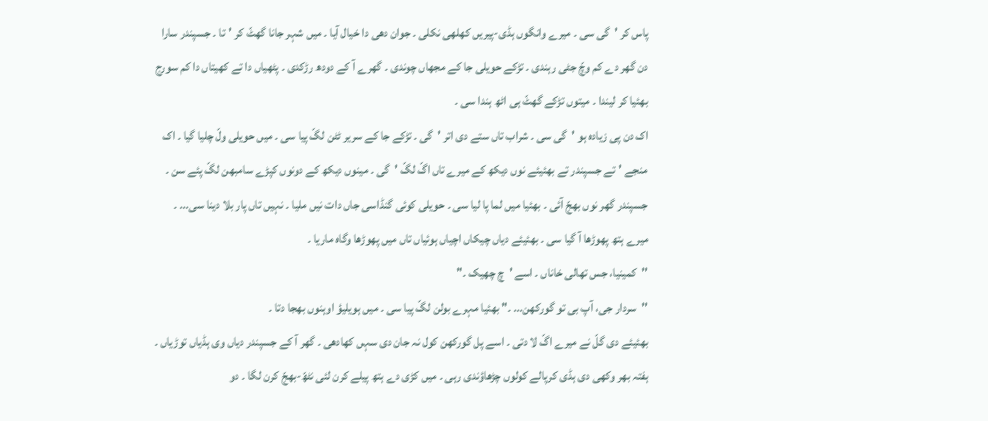پاس کر 'گی سی ۔ میرے وانگوں ہڈی-پیریں کھلھی نکلی ۔ جوان دھی دا خیال آیا ۔ میں شہر جانا گھٹّ کر 'تا ۔ جسپندر سارا دن گھر دے کم وچّ جٹی رہندی ۔ تڑکے حویلی جا کے مجھاں چوندی ۔ گھرے آ کے دودھ رڑکدی ۔ پٹھیاں دا تے کھیتاں دا کم سورج بھئیا کر لیندا ۔ میتوں تڑکے گھٹّ ہی اٹھ ہندا سی ۔
اک دن پی زیادہ ہو 'گی سی ۔ شراب تاں ستے دی اتر 'گی ۔ تڑکے جا کے سریر ٹٹن لگّ پیا سی ۔ میں حویلی ولّ چلیا گیا ۔ اک منجے 'تے جسپندر تے بھئیئے نوں دیکھ کے میرے تاں اگّ لگّ 'گی ۔ مینوں دیکھ کے دونوں کپڑے سامبھن لگّ پئے سن ۔
جسپندر گھر نوں بھجّ آئی ۔ بھئیا میں لما پا لیا سی ۔ حویلی کوئی گنڈاسی جاں دات نیں ملیا ۔ نہیں تاں پار بلا دینا سی... ۔ میرے ہتھ پھوڑھا آ گیا سی ۔ بھئیئے دیاں چیکاں اچیاں ہوئیاں تاں میں پھوڑھا وگاہ ماریا ۔
''کمینیا، جس تھالی خاناں ۔ اسے 'چ چھیک ۔"
''سردار جی، آپ بی تو گورکھن... ۔" بھئیا مہرے بولن لگّ پیا سی ۔ میں ہویلیؤ اوہنوں بھجا دتا ۔
بھئیئے دی گلّ نے میرے اگّ لا دتی ۔ اسے پل گورکھن کول نہ جان دی سہں کھادھی ۔ گھر آ کے جسپندر دیاں وی ہڈیاں توڑیاں ۔ ہفتہ بھر وکھی دی ہڈی کرپالے کولوں چڑھاؤندی رہی ۔ میں کڑی دے ہتھ پیلے کرن لئی نٹھّ-بھجّ کرن لگا ۔ دو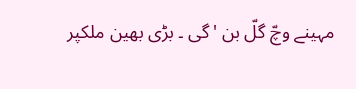مہینے وچّ گلّ بن 'گی ۔ بڑی بھین ملکپر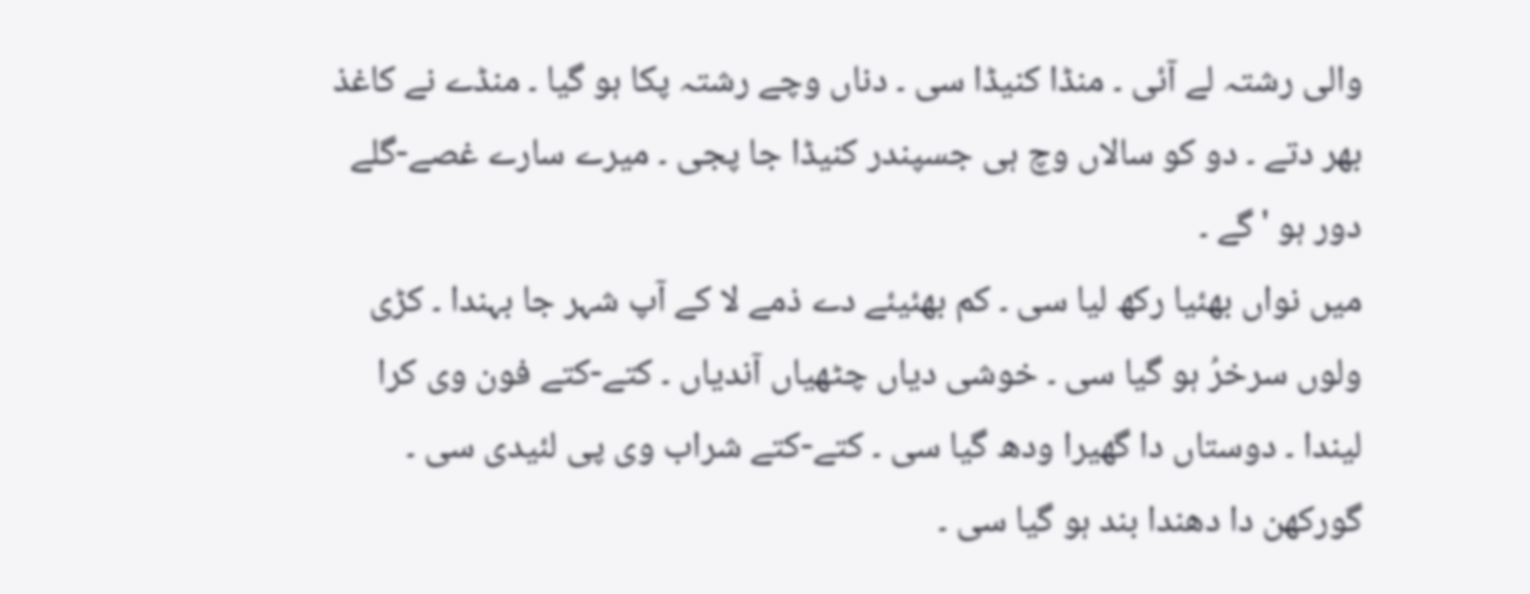والی رشتہ لے آئی ۔ منڈا کنیڈا سی ۔ دناں وچے رشتہ پکا ہو گیا ۔ منڈے نے کاغذ بھر دتے ۔ دو کو سالاں وچ ہی جسپندر کنیڈا جا پجی ۔ میرے سارے غصے-گلے دور ہو 'گے ۔
میں نواں بھئیا رکھ لیا سی ۔ کم بھئیئے دے ذمے لا کے آپ شہر جا بہندا ۔ کڑی ولوں سرخرُ ہو گیا سی ۔ خوشی دیاں چٹھیاں آندیاں ۔ کتے-کتے فون وی کرا لیندا ۔ دوستاں دا گھیرا ودھ گیا سی ۔ کتے-کتے شراب وی پی لئیدی سی ۔
گورکھن دا دھندا بند ہو گیا سی ۔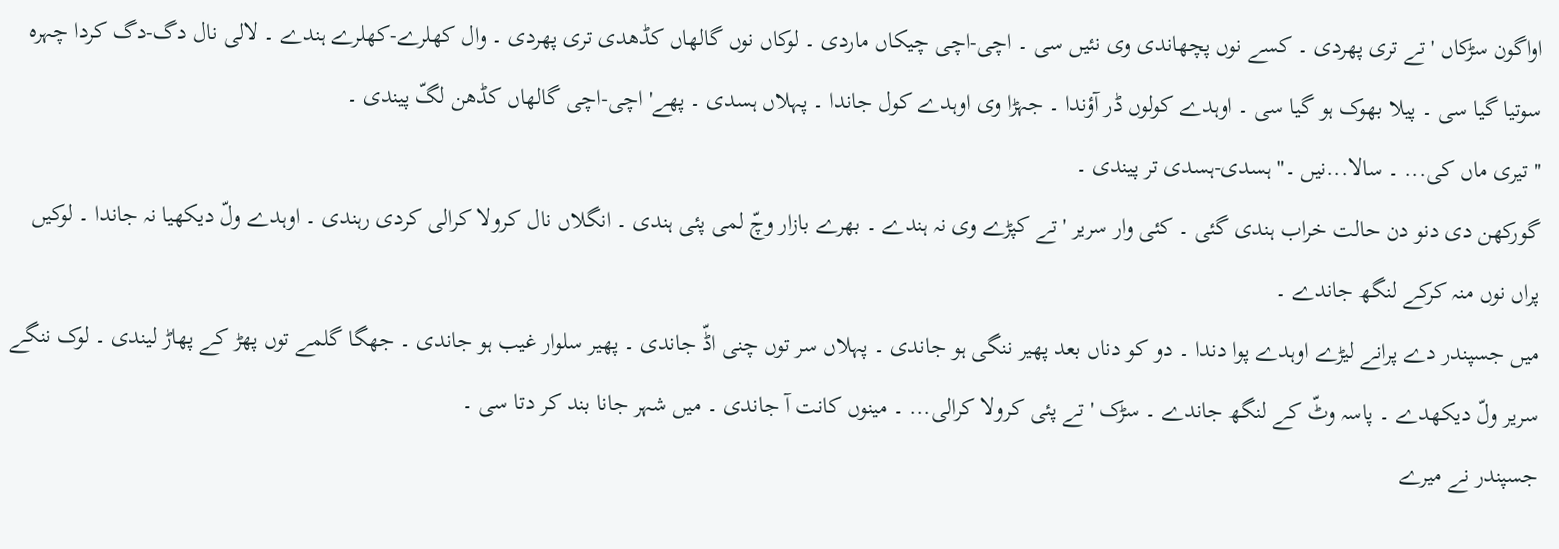اواگون سڑکاں 'تے تری پھردی ۔ کسے نوں پچھاندی وی نئیں سی ۔ اچی-اچی چیکاں ماردی ۔ لوکاں نوں گالھاں کڈھدی تری پھردی ۔ وال کھلرے-کھلرے ہندے ۔ لالی نال دگ-دگ کردا چہرہ سوتیا گیا سی ۔ پیلا بھوک ہو گیا سی ۔ اوہدے کولوں ڈر آؤندا ۔ جہڑا وی اوہدے کول جاندا ۔ پہلاں ہسدی ۔ پھے' اچی-اچی گالھاں کڈھن لگّ پیندی ۔
''تیری ماں کی... ۔ سالا...نیں ۔" ہسدی-ہسدی تر پیندی ۔
گورکھن دی دنو دن حالت خراب ہندی گئی ۔ کئی وار سریر 'تے کپڑے وی نہ ہندے ۔ بھرے بازار وچّ لمی پئی ہندی ۔ انگلاں نال کرولا کرالی کردی رہندی ۔ اوہدے ولّ دیکھیا نہ جاندا ۔ لوکیں پراں نوں منہ کرکے لنگھ جاندے ۔
میں جسپندر دے پرانے لیڑے اوہدے پوا دندا ۔ دو کو دناں بعد پھیر ننگی ہو جاندی ۔ پہلاں سر توں چنی اڈّ جاندی ۔ پھیر سلوار غیب ہو جاندی ۔ جھگا گلمے توں پھڑ کے پھاڑ لیندی ۔ لوک ننگے سریر ولّ دیکھدے ۔ پاسہ وٹّ کے لنگھ جاندے ۔ سڑک 'تے پئی کرولا کرالی... ۔ مینوں کانت آ جاندی ۔ میں شہر جانا بند کر دتا سی ۔
جسپندر نے میرے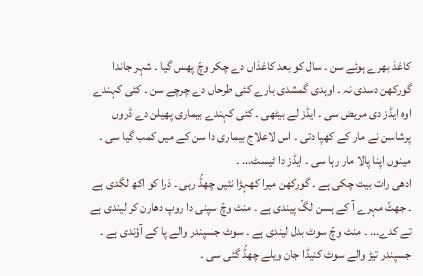کاغذ بھرے ہوئے سن ۔ سال کو بعد کاغذاں دے چکر وچّ پھس گیا ۔ شہر جاندا گورکھن دسدی نہ ۔ اوہدی گمشدی بارے کئی طرحاں دے چرچے سن ۔ کئی کہندے اوہ ایڈز دی مریض سی ۔ ایڈز لے بیٹھی ۔ کئی کہندے بیماری پھیلن دے ڈروں پرشاسن نے مار کے کھپا دتی ۔ اس لاعلاج بیماری دا سن کے میں کمب گیا سی ۔ مینوں اپنا پالا مار رہا سی ۔ ایڈز دا ٹیسٹ... ۔
ادھی رات بیت چکی ہے ۔ گورکھن میرا کھہڑا نئیں چھڈّ رہی ۔ ذرا کو اکھ لگدی ہے ۔ جھٹّ مہرے آ کے ہسن لگّ پیندی ہے ۔ منٹ وچّ سپنی دا روپ دھارن کر لیندی ہے تے کدے... ۔ منٹ وچّ سوٹ بدل لیندی ہے ۔ سوٹ جسپندر والے پا کے آؤندی ہے ۔ جسپندر تیڑ والے سوٹ کنیڈا جان ویلے چھڈّ گئی سی ۔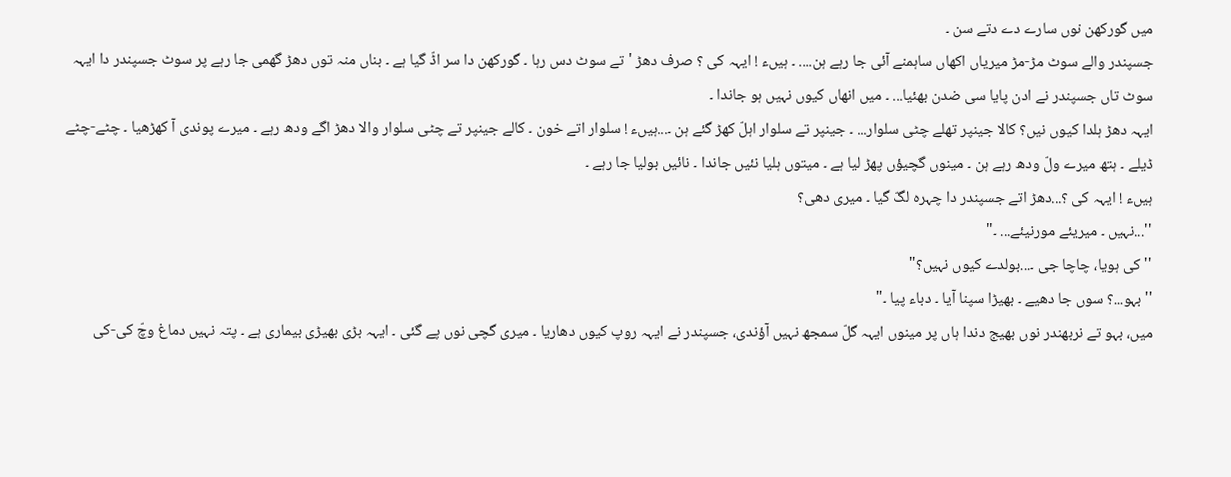میں گورکھن نوں سارے دے دتے سن ۔
جسپندر والے سوٹ مڑ-مڑ میریاں اکھاں ساہمنے آئی جا رہے ہن.... ۔ ہیںء ! ایہہ کی ؟ صرف دھڑ 'تے سوٹ دس رہا ۔ گورکھن دا سر اڈّ گیا ہے ۔ بناں منہ توں دھڑ گھمی جا رہے پر سوٹ جسپندر دا ایہہ سوٹ تاں جسپندر نے ادن پایا سی ضدن بھئیا... ۔ میں انھاں کیوں نہیں ہو جاندا ۔
ایہہ دھڑ ہلدا کیوں نیں؟ کالا جینپر تھلے چٹی سلوار... ۔ جینپر تے سلوار اہلّ کھڑ گئے ہن ۔...ہیںء ! سلوار اتے خون ۔ کالے جینپر تے چٹی سلوار والا دھڑ اگے ودھ رہے ۔ میرے پوندی آ کھڑھیا ۔ چٹے-چٹے ڈیلے ۔ ہتھ میرے ولّ ودھ رہے ہن ۔ مینوں گچیؤں پھڑ لیا ہے ۔ میتوں ہلیا نئیں جاندا ۔ نائیں بولیا جا رہے ۔
ہیںء ! ایہہ کی ؟...دھڑ اتے جسپندر دا چہرہ لگّ گیا ۔ میری دھی؟
''...نہیں ۔ میریئے مورنیئے... ۔"
''کی ہویا، چاچا جی ۔...بولدے کیوں نہیں؟"
''بہو...؟ سوں جا دھیے ۔ بھیڑا سپنا آیا ۔ دباء پیا ۔"
میں، بہو تے نربھندر نوں بھیج دندا ہاں پر مینوں ایہہ گلّ سمجھ نہیں آؤندی، جسپندر نے ایہہ روپ کیوں دھاریا ۔ میری گچی نوں پے گئی ۔ ایہہ بڑی بھیڑی بیماری ہے ۔ پتہ نہیں دماغ وچّ کی-کی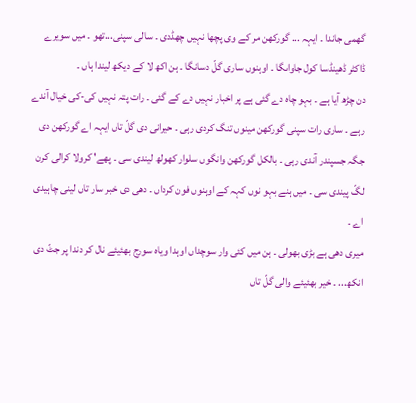گھمی جاندا ۔ ایہہ ... گورکھن مر کے وی پچھا نہیں چھڈدی ۔ سالی سپنی...تھو ۔ میں سویرے ڈاکٹر ڈھینڈسا کول جاواںگا ۔ اوہنوں ساری گلّ دسانگا ۔ ہن اکھ لا کے دیکھ لیندا ہاں ۔
دن چڑھ آیا ہے ۔ بہو چاہ دے گئی ہے پر اخبار نہیں دے کے گئی ۔ رات پتہ نہیں کی-کی خیال آندے رہے ۔ ساری رات سپنی گورکھن مینوں تنگ کردی رہی ۔ حیرانی دی گلّ تاں ایہہ اے گورکھن دی جگہ جسپندر آندی رہی ۔ بالکل گورکھن وانگوں سلوار کھولھ لیندی سی ۔ پھے' کرولا کرالی کرن لگّ پیندی سی ۔ میں ہنے بہو نوں کہہ کے اوہنوں فون کرداں ۔ دھی دی خبر سار تاں لینی چاہیدی اے ۔
میری دھی ہے بڑی بھولی ۔ ہن میں کئی وار سوچداں اوہدا ویاہ سورج بھئیئے نال کر دندا پر جٹّ دی انکھ... ۔ خیر بھئیئے والی گلّ تاں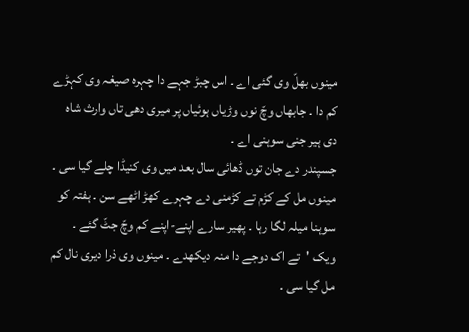مینوں بھلّ وی گئی اے ۔ اس چبڑ جہے دا چہرہ صیغہ وی کہڑے کم دا ۔ جابھاں وچّ نوں وڑیاں ہوئیاں پر میری دھی تاں وارث شاہ دی ہیر جنی سوہنی اے ۔
جسپندر دے جان توں ڈھائی سال بعد میں وی کنیڈا چلے گیا سی ۔ مینوں مل کے کڑم تے کڑمنی دے چہرے کھڑ اٹھے سن ۔ ہفتہ کو سوہنا میلہ لگا رہا ۔ پھیر سارے اپنے-اپنے کم وچّ جٹّ گئے ۔ ویک 'تے اک دوجے دا منہ دیکھدے ۔ مینوں وی ذرا دیری نال کم مل گیا سی ۔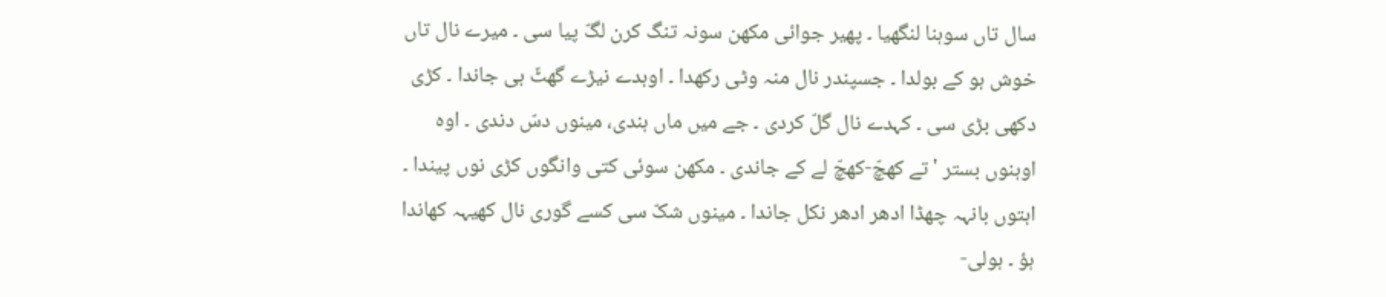سال تاں سوہنا لنگھیا ۔ پھیر جوائی مکھن سونہ تنگ کرن لگّ پیا سی ۔ میرے نال تاں خوش ہو کے بولدا ۔ جسپندر نال منہ وٹی رکھدا ۔ اوہدے نیڑے گھٹّ ہی جاندا ۔ کڑی دکھی بڑی سی ۔ کہدے نال گلّ کردی ۔ جے میں ماں ہندی، مینوں دسّ دندی ۔ اوہ اوہنوں بستر 'تے کھچّ-کھچّ لے کے جاندی ۔ مکھن سوئی کتی وانگوں کڑی نوں پیندا ۔ اہتوں بانہہ چھڈا ادھر ادھر نکل جاندا ۔ مینوں شکّ سی کسے گوری نال کھیہہ کھاندا ہؤ ۔ ہولی-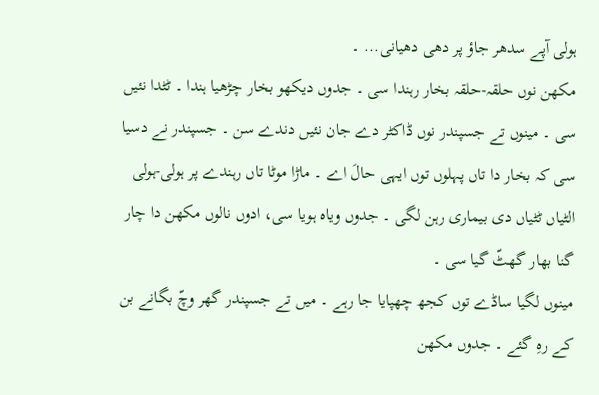ہولی آپے سدھر جاؤ پر دھی دھیانی... ۔
مکھن نوں حلقہ-حلقہ بخار رہندا سی ۔ جدوں دیکھو بخار چڑھیا ہندا ۔ ٹٹدا نئیں سی ۔ مینوں تے جسپندر نوں ڈاکٹر دے جان نئیں دندے سن ۔ جسپندر نے دسیا سی کہ بخار دا تاں پہلوں توں ایہی حالَ اے ۔ ماڑا موٹا تاں رہندے پر ہولی-ہولی الٹیاں ٹٹیاں دی بیماری رہن لگی ۔ جدوں ویاہ ہویا سی، ادوں نالوں مکھن دا چار گنا بھار گھٹّ گیا سی ۔
مینوں لگیا ساڈے توں کجھ چھپایا جا رہے ۔ میں تے جسپندر گھر وچّ بگانے بن کے رہِ گئے ۔ جدوں مکھن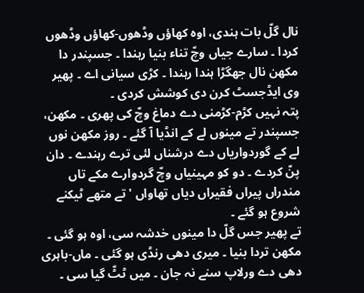نال گلّ بات ہندی، اوہ کھاؤں وڈھوں-کھاؤں وڈھوں کردا ۔ سارے جیاں وچّ تناء بنیا رہندا ۔ جسپندر دا مکھن نال جھگڑا ہندا رہندا ۔ کڑی سیانی اے ۔ پھیر وی ایڈجسٹ کرن دی کوشش کردی ۔
پتہ نہیں کڑم-کڑمنی دے دماغ وچّ کی پھری ۔ مکھن، جسپندر تے مینوں لے کے انڈیا آ گئے ۔ روز مکھن نوں لے کے گوردواریاں دے درشناں لئی ترے رہندے ۔ دان پنّ کردے ۔ دو کو مہینیاں وچّ گردوارے مکے تاں مندراں پیراں فقیراں دیاں تھاواں 'تے متھے ٹیکنے شروع ہو گئے ۔
تے پھیر جس گلّ دا مینوں خدشہ سی، اوہ ہو گئی ۔ مکھن تردا بنیا ۔ میری دھی رنڈی ہو گئی ۔ ماں-باہری دھی دے ورلاپ سنے نہ جان ۔ میں ٹٹّ گیا سی ۔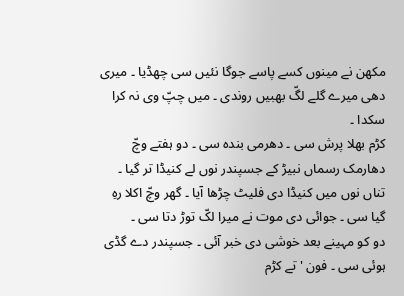مکھن نے مینوں کسے پاسے جوگا نئیں سی چھڈیا ۔ میری دھی میرے گلے لگّ بھبیں روندی ۔ میں چپّ وی نہ کرا سکدا ۔
کڑم بھلا پرش سی ۔ دھرمی بندہ سی ۔ دو ہفتے وچّ دھارمک رسماں نبیڑ کے جسپندر نوں لے کنیڈا تر گیا ۔ تناں نوں میں کنیڈا دی فلیٹ چڑھا آیا ۔ گھر وچّ اکلا رہِ گیا سی ۔ جوائی دی موت نے میرا لکّ توڑ دتا سی ۔
دو کو مہینے بعد خوشی دی خبر آئی ۔ جسپندر دے گڈی ہوئی سی ۔ فون 'تے کڑم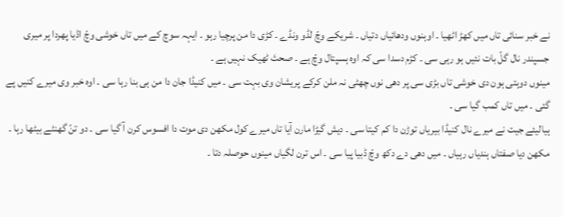نے خبر سنائی تاں میں کھڑ اٹھیا ۔ اوہنوں ودھائیاں دتیاں ۔ شریکے وچّ لڈو ونڈے ۔ کڑی دا من پرچیا رہو ۔ ایہہ سوچ کے میں تاں خوشی وچّ اڈیا پھردا پر میری جسپندر نال گلّ بات نئیں ہو رہی سی ۔ کڑم دسدا سی کہ اوہ ہسپتال وچّ ہے ۔ صحتَ ٹھیک نہیں ہے ۔
مینوں دوہتی ہون دی خوشی تاں بڑی سی پر دھی نوں چھٹی نہ ملن کرکے پریشان وی بہت سی ۔ میں کنیڈا جان دا من ہی بنا رہا سی ۔ اوہ خبر وی میرے کنیں پے گئی ۔ میں تاں کمب گیا سی ۔
ہیالیئے جیت نے میرے نال کنیڈا بیریاں توڑن دا کم کیتا سی ۔ دیش گیڑا مارن آیا تاں میرے کول مکھن دی موت دا افسوس کرن آ گیا سی ۔ دو تنّ گھنٹے بیٹھا رہا ۔ مکھن دیا صفتاں ہندیاں رہیاں ۔ میں دھی دے دکھ وچّ ڈبیا پیا سی ۔ اس ترن لگیاں مینوں حوصلہ دتا ۔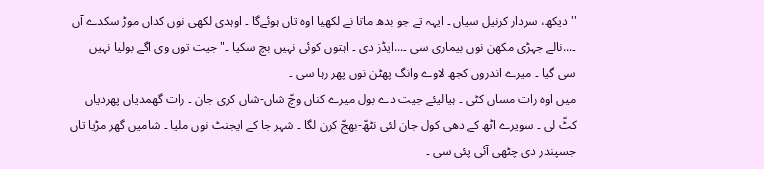''دیکھ، سردار کرنیل سیاں ۔ ایہہ تے جو بدھ ماتا نے لکھیا اوہ تاں ہوئےگا ۔ اوہدی لکھی نوں کداں موڑ سکدے آں ۔...نالے جہڑی مکھن نوں بیماری سی ۔...ایڈز دی ۔ اہتوں کوئی نہیں بچ سکیا ۔" جیت توں وی اگے بولیا نہیں سی گیا ۔ میرے اندروں کجھ لاوے وانگ پھٹن نوں پھر رہا سی ۔
میں اوہ رات مساں کٹی ۔ ہیالیئے جیت دے بول میرے کناں وچّ شاں-شاں کری جان ۔ رات گھمدیاں پھردیاں کٹّ لی ۔ سویرے اٹھ کے دھی کول جان لئی نٹھّ-بھجّ کرن لگا ۔ شہر جا کے ایجنٹ نوں ملیا ۔ شامیں گھر مڑیا تاں جسپندر دی چٹھی آئی پئی سی ۔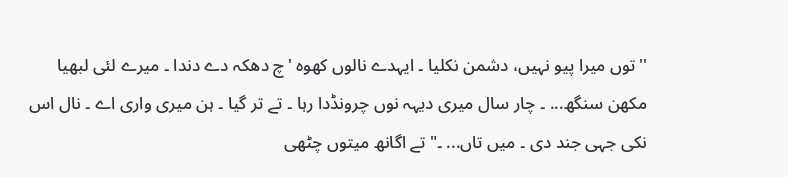''توں میرا پیو نہیں، دشمن نکلیا ۔ ایہدے نالوں کھوہ 'چ دھکہ دے دندا ۔ میرے لئی لبھیا مکھن سنگھ... ۔ چار سال میری دیہہ نوں چرونڈدا رہا ۔ تے تر گیا ۔ ہن میری واری اے ۔ نال اس نکی جہی جند دی ۔ میں تاں... ۔" تے اگانھ میتوں چٹھی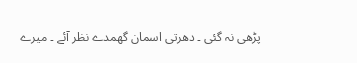پڑھی نہ گئی ۔ دھرتی اسمان گھمدے نظر آئے ۔ میرے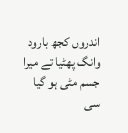اندروں کجھ بارود وانگ پھٹیا تے میرا جسم مٹی ہو گیا سی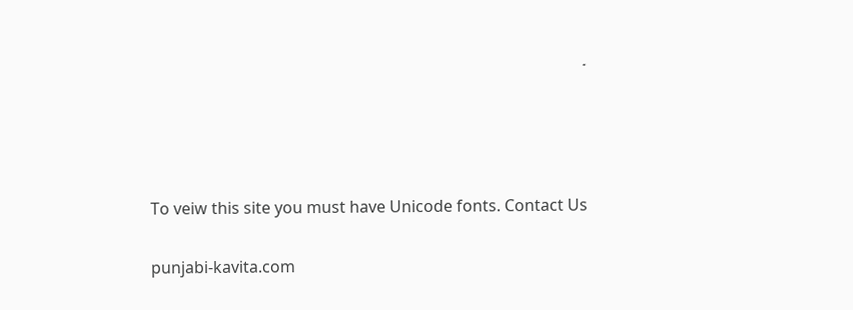۔




To veiw this site you must have Unicode fonts. Contact Us

punjabi-kavita.com